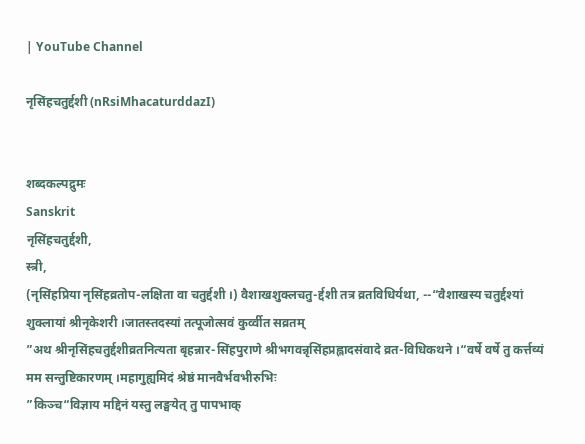| YouTube Channel

नृसिंहचतुर्द्दशी (nRsiMhacaturddazI)


शब्दकल्पद्रुमः
Sanskrit
नृसिंहचतुर्द्दशी,
स्त्री,
(नृसिंहप्रिया नृसिंहव्रतोप-लक्षिता वा चतुर्द्दशी ।) वैशाखशुक्लचतु-र्द्दशी तत्र व्रतविधिर्यथा, --“वैशाखस्य चतुर्द्दश्यां शुक्लायां श्रीनृकेशरी ।जातस्तदस्यां तत्पूजोत्सवं कुर्व्वीत सव्रतम्
”अथ श्रीनृसिंहचतुर्द्दशीव्रतनित्यता बृहन्नार-सिंहपुराणे श्रीभगवन्नृसिंहप्रह्लादसंवादे व्रत-विधिकथने ।“वर्षे वर्षे तु कर्त्तव्यं मम सन्तुष्टिकारणम् ।महागुह्यमिदं श्रेष्ठं मानवैर्भवभीरुभिः
”किञ्च“विज्ञाय मद्दिनं यस्तु लङ्घयेत् तु पापभाक्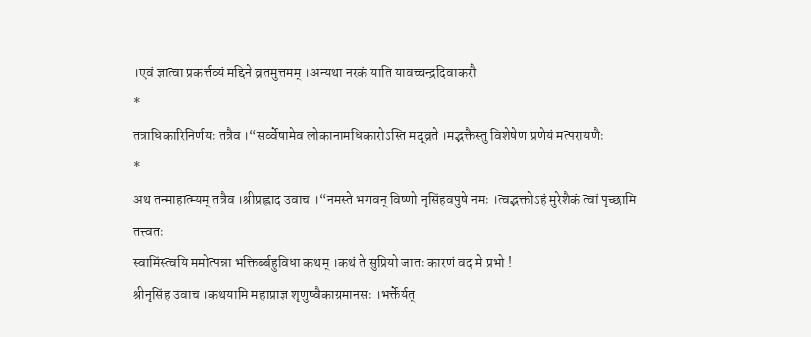।एवं ज्ञात्वा प्रकर्त्तव्यं मद्दिने व्रतमुत्तमम् ।अन्यथा नरकं याति यावच्चन्द्रदिवाकरौ
*
तत्राधिकारिनिर्णयः तत्रैव ।“सर्व्वेषामेव लोकानामधिकारोऽस्ति मद्व्रते ।मद्भक्तैस्तु विशेषेण प्रणेयं मत्परायणैः
*
अथ तन्माहात्म्यम् तत्रैव ।श्रीप्रह्लाद उवाच ।“नमस्ते भगवन् विष्णो नृसिंहवपुषे नमः ।त्वद्भक्तोऽहं मुरेशैकं त्वां पृच्छामि तत्त्वतः
स्वामिंस्त्वयि ममोत्पन्ना भक्तिर्ब्बहुविधा कथम् ।कथं ते सुप्रियो जातः कारणं वद मे प्रभो !
श्रीनृसिंह उवाच ।कथयामि महाप्राज्ञ शृणुष्वैकाग्रमानसः ।भर्क्तेर्यत्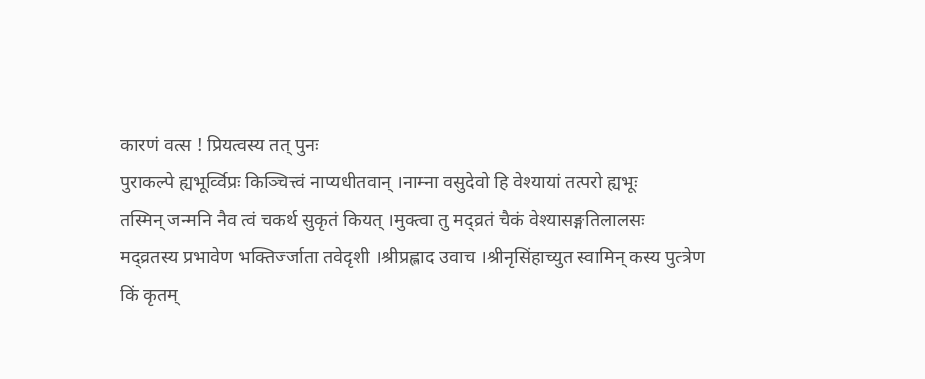कारणं वत्स ! प्रियत्वस्य तत् पुनः
पुराकल्पे ह्यभूर्व्विप्रः किञ्चित्त्वं नाप्यधीतवान् ।नाम्ना वसुदेवो हि वेश्यायां तत्परो ह्यभूः
तस्मिन् जन्मनि नैव त्वं चकर्थ सुकृतं कियत् ।मुक्त्वा तु मद्व्रतं चैकं वेश्यासङ्गतिलालसः
मद्व्रतस्य प्रभावेण भक्तिर्ज्जाता तवेदृशी ।श्रीप्रह्लाद उवाच ।श्रीनृसिंहाच्युत स्वामिन् कस्य पुत्त्रेण किं कृतम्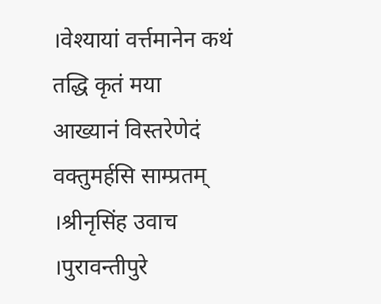।वेश्यायां वर्त्तमानेन कथं तद्धि कृतं मया
आख्यानं विस्तरेणेदं वक्तुमर्हसि साम्प्रतम् ।श्रीनृसिंह उवाच ।पुरावन्तीपुरे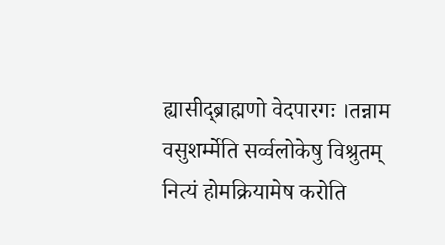ह्यासीद्ब्राह्मणो वेदपारगः ।तन्नाम वसुशर्म्मेति सर्व्वलोकेषु विश्रुतम्
नित्यं होमक्रियामेष करोति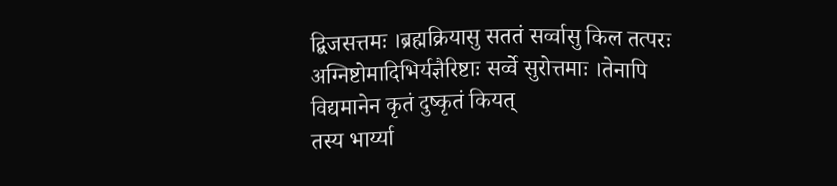द्बिजसत्तमः ।ब्रह्मक्रियासु सततं सर्व्वासु किल तत्परः
अग्निष्टोमादिभिर्यज्ञैरिष्टाः सर्व्वे सुरोत्तमाः ।तेनापि विद्यमानेन कृतं दुष्कृतं कियत्
तस्य भार्य्या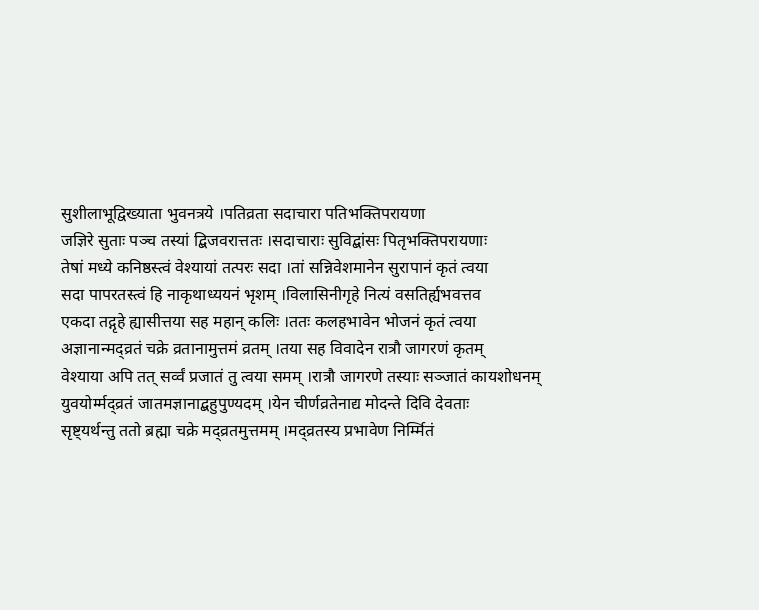सुशीलाभूद्विख्याता भुवनत्रये ।पतिव्रता सदाचारा पतिभक्तिपरायणा
जज्ञिरे सुताः पञ्च तस्यां द्बिजवरात्ततः ।सदाचाराः सुविद्बांसः पितृभक्तिपरायणाः
तेषां मध्ये कनिष्ठस्त्वं वेश्यायां तत्परः सदा ।तां सन्निवेशमानेन सुरापानं कृतं त्वया
सदा पापरतस्त्वं हि नाकृथाध्ययनं भृशम् ।विलासिनीगृहे नित्यं वसतिर्ह्यभवत्तव
एकदा तद्गृहे ह्यासीत्तया सह महान् कलिः ।ततः कलहभावेन भोजनं कृतं त्वया
अज्ञानान्मद्व्रतं चक्रे व्रतानामुत्तमं व्रतम् ।तया सह विवादेन रात्रौ जागरणं कृतम्
वेश्याया अपि तत् सर्व्वं प्रजातं तु त्वया समम् ।रात्रौ जागरणे तस्याः सञ्जातं कायशोधनम्
युवयोर्म्मद्व्रतं जातमज्ञानाद्बहुपुण्यदम् ।येन चीर्णव्रतेनाद्य मोदन्ते दिवि देवताः
सृष्ट्यर्थन्तु ततो ब्रह्मा चक्रे मद्व्रतमुत्तमम् ।मद्व्रतस्य प्रभावेण निर्म्मितं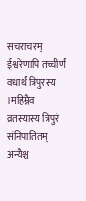सचराचरम्
ईश्वरेणापि तच्चीर्णं वधार्थं त्रिपुरस्य ।महिम्नैव व्रतस्यास्य त्रिपुरं संनिपातितम्
अन्यैश्च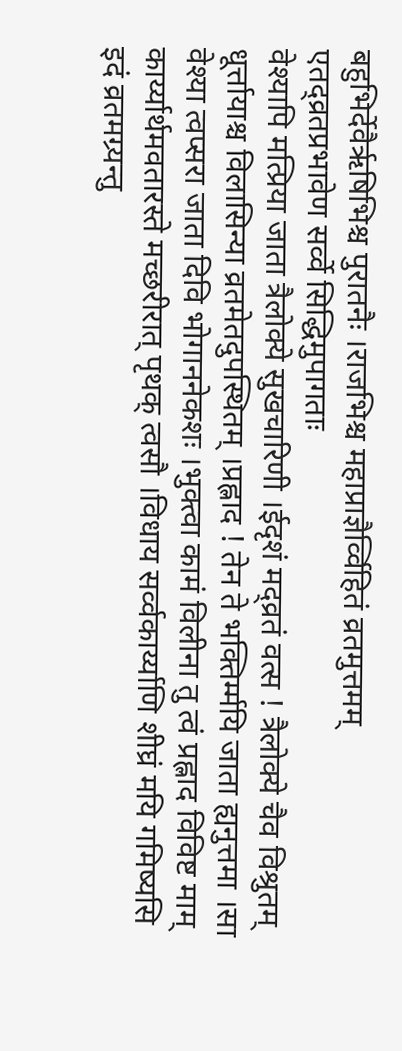बहुभिर्देवैरृषिभिश्च पुरातनैः ।राजभिश्च महाप्राज्ञैर्व्विहितं व्रतमुत्तमम्
एतद्व्रतप्रभावेण सर्व्वे सिद्धिमुपागताः
वेश्यापि मत्प्रिया जाता त्रैलोक्ये सुखचारिणी ।ईदृशं मद्व्रतं वत्स ! त्रैलोक्ये चैव विश्रुतम्
धूर्त्तायाश्च विलासिन्या व्रतमेतदुपस्थितम् ।प्रह्लाद ! तेन ते भक्तिर्म्मयि जाता ह्यनुत्तमा ।सा वेश्या त्वप्सरा जाता दिवि भोगाननेकशः ।भुक्त्वा कामं विलीना तु त्वं प्रह्लाद विविष्ट माम्
कार्य्यार्थमवतारस्ते मच्छरीरात् पृथक् त्वसौ ।विधाय सर्व्वकार्य्याणि शीघ्रं मयि गमिष्यसि
इदं व्रतमग्र्यन्तु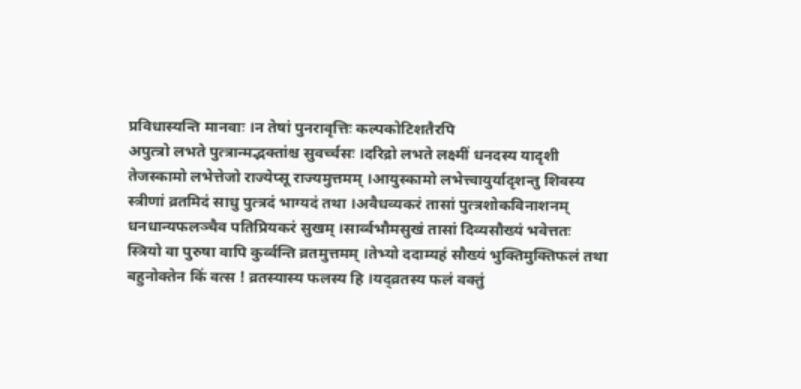प्रविधास्यन्ति मानवाः ।न तेषां पुनरावृत्तिः कल्पकोटिशतैरपि
अपुत्त्रो लभते पुत्त्रान्मद्भक्तांश्च सुवर्च्चसः ।दरिद्रो लभते लक्ष्मीं धनदस्य यादृशी
तेजस्कामो लभेत्तेजो राज्येप्सू राज्यमुत्तमम् ।आयुस्कामो लभेत्त्वायुर्यादृशन्तु शिवस्य
स्त्रीणां व्रतमिदं साधु पुत्त्रदं भाग्यदं तथा ।अवैधव्यकरं तासां पुत्त्रशोकविनाशनम्
धनधान्यफलञ्चैव पतिप्रियकरं सुखम् ।सार्व्वभौमसुखं तासां दिव्यसौख्यं भवेत्ततः
स्त्रियो वा पुरुषा वापि कुर्व्वन्ति व्रतमुत्तमम् ।तेभ्यो ददाम्यहं सौख्यं भुक्तिमुक्तिफलं तथा
बहुनोक्तेन किं वत्स ! व्रतस्यास्य फलस्य हि ।यद्व्रतस्य फलं वक्तुं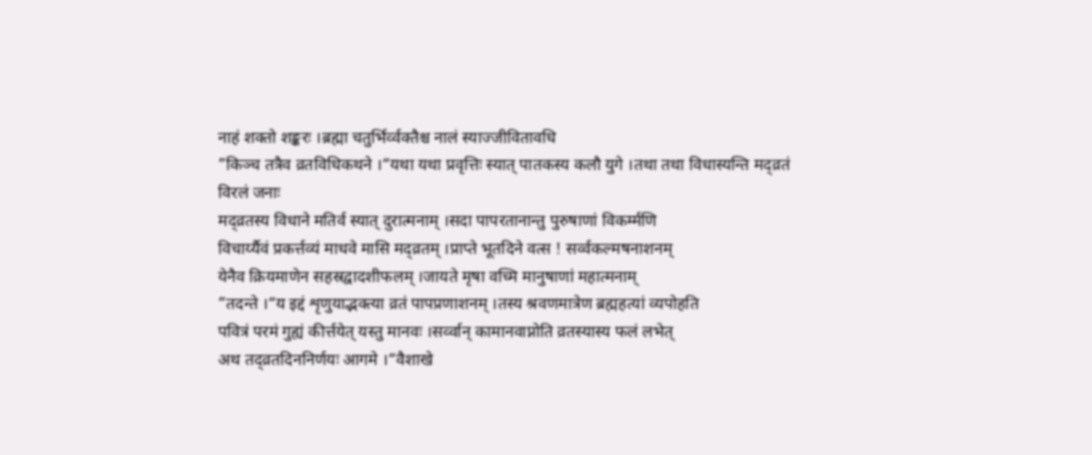नाहं शक्तो शङ्करः ।ब्रह्मा चतुर्भिर्व्वक्तैश्च नालं स्याज्जीवितावधि
”किञ्च तत्रैव व्रतविधिकथने ।“यथा यथा प्रवृत्तिः स्यात् पातकस्य कलौ युगे ।तथा तथा विधास्यन्ति मद्व्रतं विरलं जनाः
मद्व्रतस्य विधाने मतिर्व स्यात् दुरात्मनाम् ।सदा पापरतानान्तु पुरुषाणां विकर्म्मणि
विचार्य्यैवं प्रकर्त्तव्यं माधवे मासि मद्व्रतम् ।प्राप्ते भूतदिने वत्स ! सर्व्वकल्मषनाशनम्
येनैव क्रियमाणेन सहस्रद्वादशीफलम् ।जायते मृषा वच्मि मानुषाणां महात्मनाम्
”तदन्ते ।“य इद्दं शृणुयाद्भक्त्या व्रतं पापप्रणाशनम् ।तस्य श्रवणमात्रेण ब्रह्महत्यां व्यपोहति
पवित्रं परमं गुह्यं कीर्त्तयेत् यस्तु मानवः ।सर्व्वान् कामानवाप्नोति व्रतस्यास्य फलं लभेत्
अथ तद्व्रतदिननिर्णयः आगमे ।“वैशाखे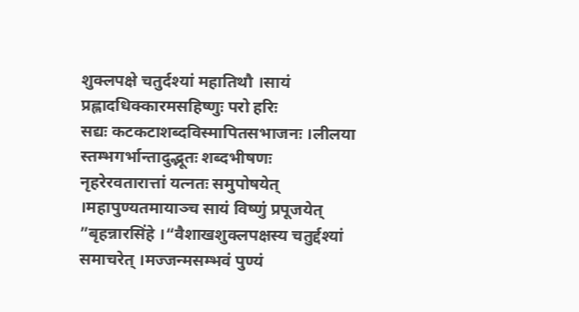शुक्लपक्षे चतुर्दश्यां महातिथौ ।सायं प्रह्लादधिक्कारमसहिष्णुः परो हरिः
सद्यः कटकटाशब्दविस्मापितसभाजनः ।लीलया स्तम्भगर्भान्तादुद्भूतः शब्दभीषणः
नृहरेरवतारात्तां यत्नतः समुपोषयेत् ।महापुण्यतमायाञ्च सायं विष्णुं प्रपूजयेत्
”बृहन्नारसिंहे ।“वैशाखशुक्लपक्षस्य चतुर्द्दश्यां समाचरेत् ।मज्जन्मसम्भवं पुण्यं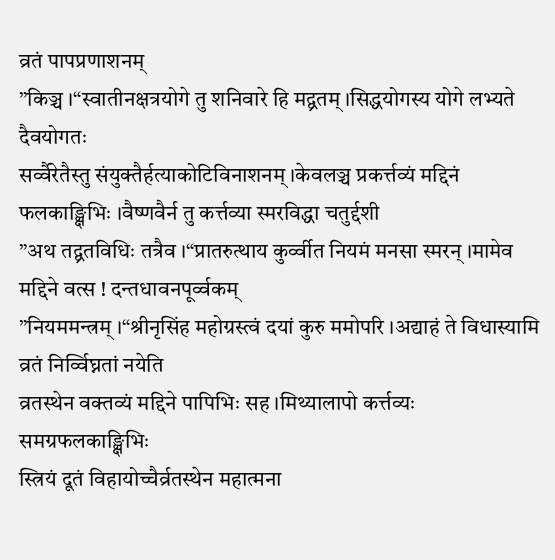व्रतं पापप्रणाशनम्
”किञ्च ।“स्वातीनक्षत्रयोगे तु शनिवारे हि मद्व्रतम् ।सिद्धयोगस्य योगे लभ्यते दैवयोगतः
सर्व्वैरेतैस्तु संयुक्तैर्हत्याकोटिविनाशनम् ।केवलञ्च प्रकर्त्तव्यं मद्दिनं फलकाङ्क्षिभिः ।वैष्णवैर्न तु कर्त्तव्या स्मरविद्धा चतुर्द्दशी
”अथ तद्व्रतविधिः तत्रैव ।“प्रातरुत्थाय कुर्व्वीत नियमं मनसा स्मरन् ।मामेव मद्दिने वत्स ! दन्तधावनपूर्व्वकम्
”नियममन्त्रम् ।“श्रीनृसिंह महोग्रस्त्वं दयां कुरु ममोपरि ।अद्याहं ते विधास्यामि व्रतं निर्व्विघ्नतां नयेति
व्रतस्थेन वक्तव्यं मद्दिने पापिभिः सह ।मिथ्यालापो कर्त्तव्यः समग्रफलकाङ्क्षिभिः
स्त्रियं दूतं विहायोच्चैर्व्रतस्थेन महात्मना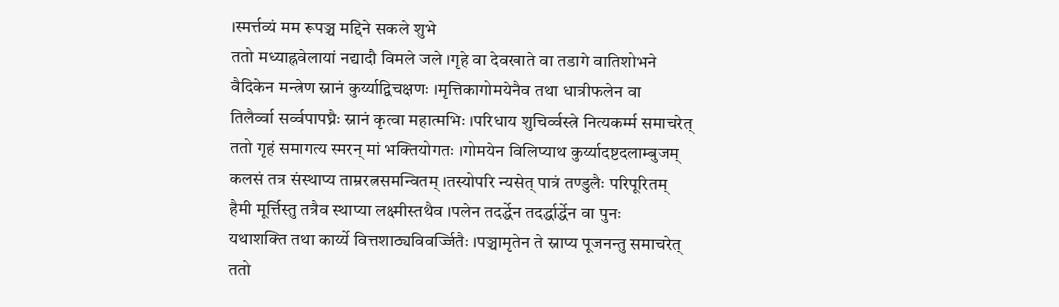।स्मर्त्तव्यं मम रूपञ्च मद्दिने सकले शुभे
ततो मध्याह्नवेलायां नद्यादौ विमले जले ।गृहे वा देवखाते वा तडागे वातिशोभने
वैदिकेन मन्त्रेण स्नानं कुर्य्याद्विचक्षणः ।मृत्तिकागोमयेनैव तथा धात्रीफलेन वा
तिलैर्व्वा सर्व्वपापघ्नैः स्नानं कृत्वा महात्मभिः ।परिधाय शुचिर्व्वस्त्रे नित्यकर्म्म समाचरेत्
ततो गृहं समागत्य स्मरन् मां भक्तियोगतः ।गोमयेन विलिप्याथ कुर्य्यादष्टदलाम्बुजम्
कलसं तत्र संस्थाप्य ताम्ररत्नसमन्वितम् ।तस्योपरि न्यसेत् पात्रं तण्डुलैः परिपूरितम्
हैमी मूर्त्तिस्तु तत्रैव स्थाप्या लक्ष्मीस्तथैव ।पलेन तदर्द्धेन तदर्द्धार्द्धेन वा पुनः
यथाशक्ति तथा कार्य्ये वित्तशाठ्यविवर्ज्जितैः ।पञ्चामृतेन ते स्नाप्य पूजनन्तु समाचरेत्
ततो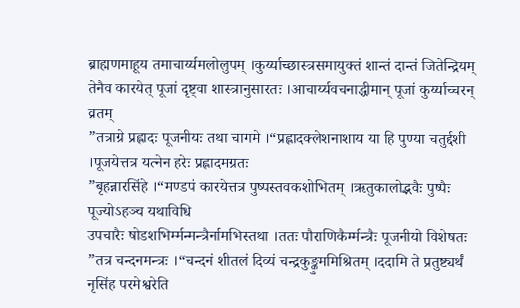ब्राह्मणमाहूय तमाचार्य्यमलोलुपम् ।कुर्य्याच्छास्त्रसमायुक्तं शान्तं दान्तं जितेन्द्रियम्
तेनैव कारयेत् पूजां दृष्ट्वा शास्त्रानुसारतः ।आचार्य्यवचनाद्धीमान् पूजां कुर्य्याच्चरन् व्रतम्
”तत्राग्रे प्रह्लादः पूजनीयः तथा चागमे ।“प्रह्लादक्लेशनाशाय या हि पुण्या चतुर्द्दशी ।पूजयेत्तत्र यत्नेन हरेः प्रह्लादमग्रतः
”बृहन्नारसिंहे ।“मण्डपं कारयेत्तत्र पुष्पस्तवकशोभितम् ।ऋतुकालोद्भवैः पुष्पैः पूज्योऽहञ्च यथाविधि
उपचारैः षोडशभिर्म्मन्मन्त्रैर्नामभिस्तथा ।ततः पौराणिकैर्म्मन्त्रैः पूजनीयो विशेषतः
”तत्र चन्दनमन्त्रः ।“चन्दनं शीतलं दिव्यं चन्द्रकुङ्कुममिश्रितम् ।ददामि ते प्रतुष्ट्यर्थं नृसिंह परमेश्वरेति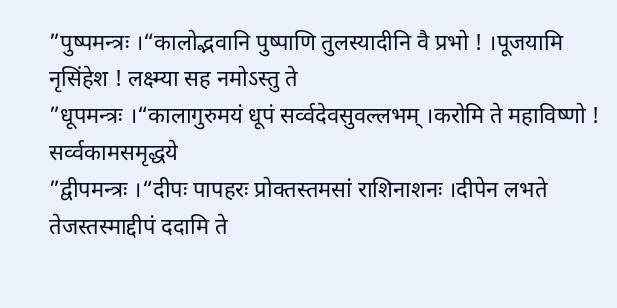”पुष्पमन्त्रः ।“कालोद्भवानि पुष्पाणि तुलस्यादीनि वै प्रभो ! ।पूजयामि नृसिंहेश ! लक्ष्म्या सह नमोऽस्तु ते
”धूपमन्त्रः ।“कालागुरुमयं धूपं सर्व्वदेवसुवल्लभम् ।करोमि ते महाविष्णो ! सर्व्वकामसमृद्धये
”द्वीपमन्त्रः ।“दीपः पापहरः प्रोक्तस्तमसां राशिनाशनः ।दीपेन लभते तेजस्तस्माद्दीपं ददामि ते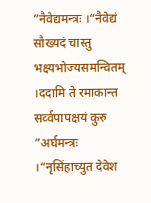”नैवेद्यमन्त्रः ।“नैवेद्यं सौख्यदं चास्तु भक्ष्यभोज्यसमन्वितम् ।ददामि ते रमाकान्त सर्व्वपापक्षयं कुरु
”अर्घमन्त्रः ।“नृसिंहाच्युत देवेश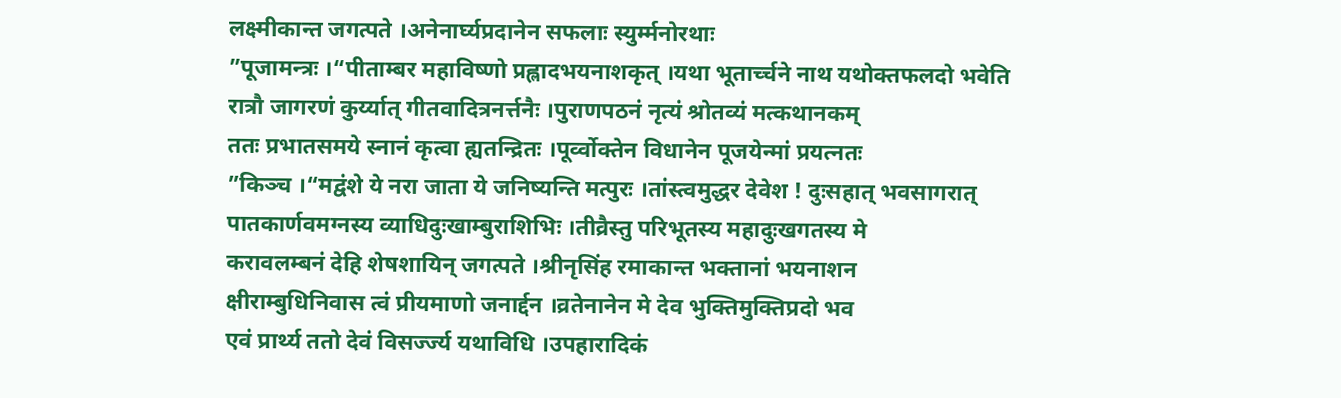लक्ष्मीकान्त जगत्पते ।अनेनार्घ्यप्रदानेन सफलाः स्युर्म्मनोरथाः
”पूजामन्त्रः ।“पीताम्बर महाविष्णो प्रह्लादभयनाशकृत् ।यथा भूतार्च्चने नाथ यथोक्तफलदो भवेति
रात्रौ जागरणं कुर्य्यात् गीतवादित्रनर्त्तनैः ।पुराणपठनं नृत्यं श्रोतव्यं मत्कथानकम्
ततः प्रभातसमये स्नानं कृत्वा ह्यतन्द्रितः ।पूर्व्वोक्तेन विधानेन पूजयेन्मां प्रयत्नतः
”किञ्च ।“मद्वंशे ये नरा जाता ये जनिष्यन्ति मत्पुरः ।तांस्त्वमुद्धर देवेश ! दुःसहात् भवसागरात्
पातकार्णवमग्नस्य व्याधिदुःखाम्बुराशिभिः ।तीव्रैस्तु परिभूतस्य महादुःखगतस्य मे
करावलम्बनं देहि शेषशायिन् जगत्पते ।श्रीनृसिंह रमाकान्त भक्तानां भयनाशन
क्षीराम्बुधिनिवास त्वं प्रीयमाणो जनार्द्दन ।व्रतेनानेन मे देव भुक्तिमुक्तिप्रदो भव
एवं प्रार्थ्य ततो देवं विसर्ज्ज्य यथाविधि ।उपहारादिकं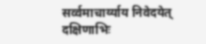सर्व्वमाचार्य्याय निवेदयेत्
दक्षिणाभिः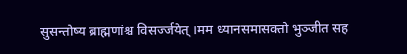सुसन्तोष्य ब्राह्मणांश्च विसर्ज्जयेत् ।मम ध्यानसमासक्तो भुञ्जीत सह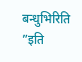बन्धुभिरिति
”इति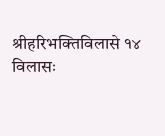श्रीहरिभक्तिविलासे १४ विलासः